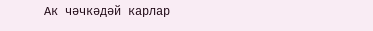Ак чәчкәдәй карлар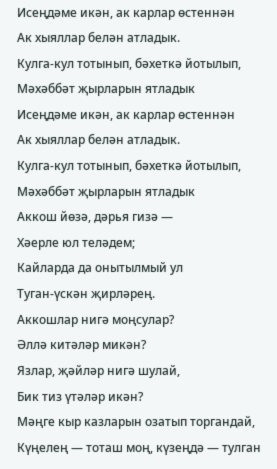Исеңдәме икән, ак карлар өстеннән
Ак хыяллар белән атладык.
Кулга-кул тотынып, бәхеткә йотылып,
Мәхәббәт җырларын ятладык
Исеңдәме икән, ак карлар өстеннән
Ак хыяллар белән атладык.
Кулга-кул тотынып, бәхеткә йотылып,
Мәхәббәт җырларын ятладык
Аккош йөзә, дәрья гизә —
Хәерле юл теләдем;
Кайларда да онытылмый ул
Туган-үскән җирләрең.
Аккошлар нигә моңсулар?
Әллә китәләр микән?
Язлар, җәйләр нигә шулай,
Бик тиз үтәләр икән?
Мәңге кыр казларын озатып торгандай,
Күңелең — тоташ моң, күзеңдә — тулган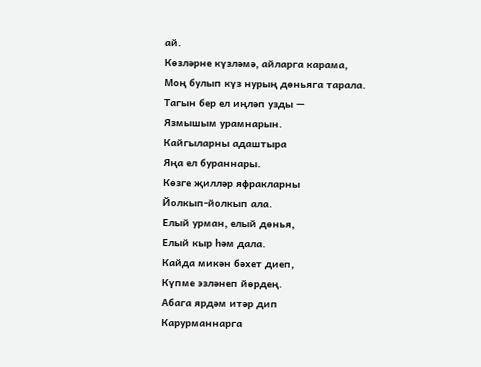ай.
Көзләрне күзләмә, айларга карама,
Моң булып күз нурың дөньяга тарала.
Тагын бер ел иңләп узды —
Язмышым урамнарын.
Кайгыларны адаштыра
Яңа ел бураннары.
Көзге җилләр яфракларны
Йолкып-йолкып ала.
Елый урман, елый дөнья,
Елый кыр һәм дала.
Кайда микән бәхет диеп,
Күпме эзләнеп йөрдең.
Абага ярдәм итәр дип
Карурманнарга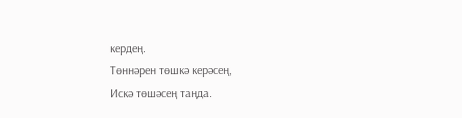кердең.
Төннәрен төшкә керәсең,
Искә төшәсең таңда.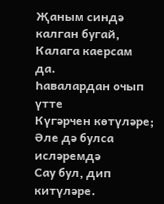Җаным синдә калган бугай,
Калага каерсам да.
Һавалардан очып үтте
Күгәрчен көтүләре;
Әле дә булса исләремдә
Сау бул, дип китүләре.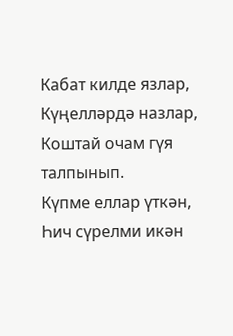Кабат килде язлар,
Күңелләрдә назлар,
Коштай очам гүя талпынып.
Күпме еллар үткән,
Һич сүрелми икән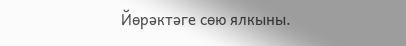Йөрәктәге сөю ялкыны.